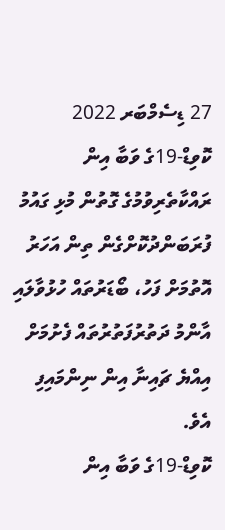27 ޑިސެމްބަރ 2022
ކޮވިޑް-19ގެ ވަބާ އިން ރައްކާތެރިވުމުގެ ގޮތުން މުޅި ގައުމު ފުރަބަންދުކޮށްގެން ތިން އަހަރު އޮތުމަށް ފަހު، ބޯޑަރުތައް ހުޅުވާލައި އާންމު ދަތުރުފަތުރުތައް ފެށުމަށް އިއްޔެ ޗައިނާ އިން ނިންމައިފި އެވެ.
ކޮވިޑް-19ގެ ވަބާ އިން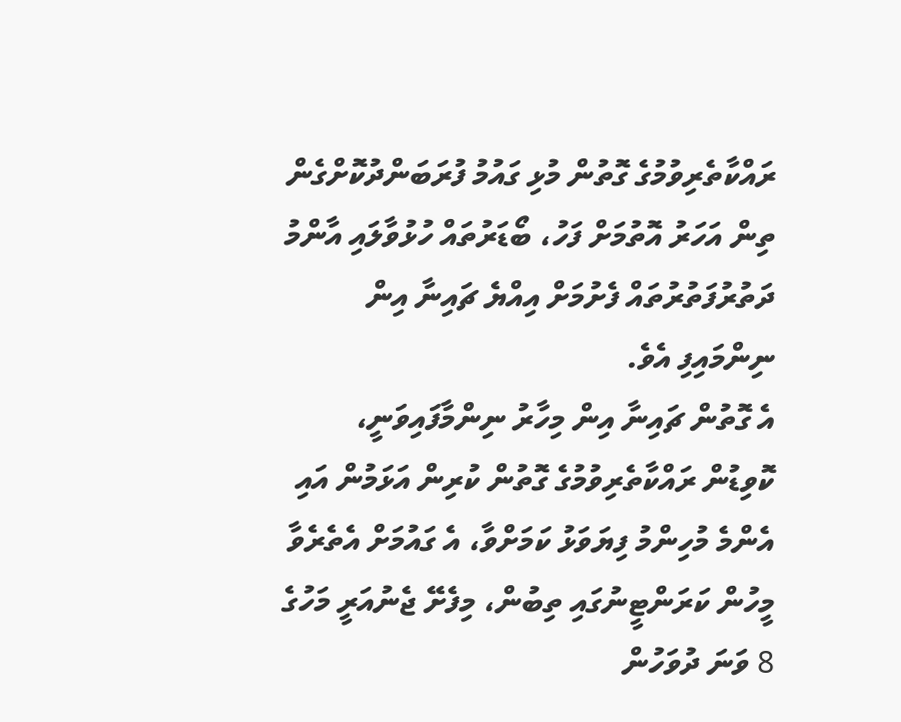ރައްކާތެރިވުމުގެ ގޮތުން މުޅި ގައުމު ފުރަބަންދުކޮށްގެން ތިން އަހަރު އޮތުމަށް ފަހު، ބޯޑަރުތައް ހުޅުވާލައި އާންމު ދަތުރުފަތުރުތައް ފެށުމަށް އިއްޔެ ޗައިނާ އިން ނިންމައިފި އެވެ.
އެ ގޮތުން ޗައިނާ އިން މިހާރު ނިންމާފައިވަނީ، ކޮވިޑުން ރައްކާތެރިވުމުގެ ގޮތުން ކުރިން އަޅަމުން އައި އެންމެ މުހިންމު ފިޔަވަޅު ކަމަށްވާ، އެ ގައުމަށް އެތެރެވާ މީހުން ކަރަންޓީނުގައި ތިބުން، މިފެށޭ ޖެނުއަރީ މަހުގެ 8 ވަނަ ދުވަހުން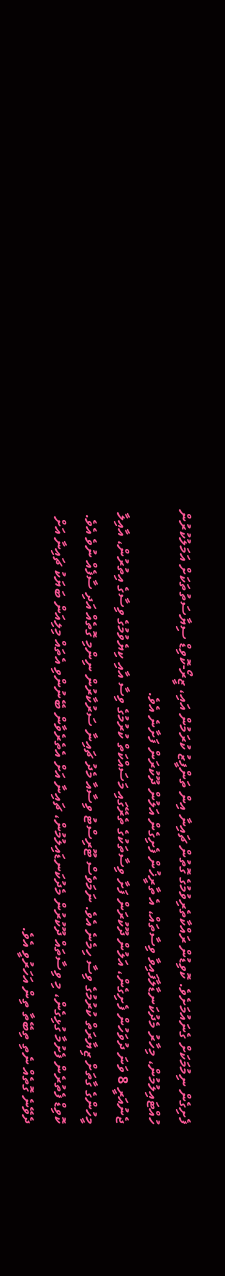ފެށިގެން ނިމުމަކަށް ގެނައުމަށެވެ. ކޮވިޑުން ރައްކާތެރިވުމުގެ ގޮތުން ޗައިނާ އިން ތަންފީޒު ކުރަމުން އައި، ޒީރޯ-ކޮވިޑް ސިޔާސަތުތަކަށް އަމަލުކުރުން ހުއްޓައިލުމުން، މިހާރު މެދުކަނޑާލާފައިވާ ވިސާތައް، އެ ތާރީޚުން ފެށިގެން އަލުން ދޫކުރަން ފަށާނެ އެވެ.
ޖެނުއަރީ 8 ވަނަ ދުވަހުން ފެށިގެން، އަލުން ދޫކުރަން ފަށާ ވިސާތަކުގެ ތެރޭގައި މަސައްކަތް ކުރުމުގެ ވިސާ އާއި ކިޔެވުމުގެ ވިސާގެ އިތުރުން، އާއިލާ މީހުންގެ ގާތަށް ޒިޔާރަތް ކުރުމުގެ ވިސާ ހިމެނެ އެވެ. ނަމަވެސް ޓޫރިސްޓު ވިސާއާ މެދު ޗައިނާ ސަރުކާރުން ނިންމި ގޮތެއް އަދި ސާފެއް ނުވެ އެވެ. ކޮވިޑް ފެތުރެން ފެށުމާ ގުޅިގެން، މި ވިސާތައް ދޫކުރުން މެދުކަނޑައިލުމުން، ޗައިނާ އަށް އެތެރެވާން ބޭނުންވި އެތައް މިލިއަން ބަޔަކު ޗައިނާ އަށް ދެވޭނެ ގޮތެއް ނެތި ތިބޭތާ ތިން އަހަރުވީ އެވެ.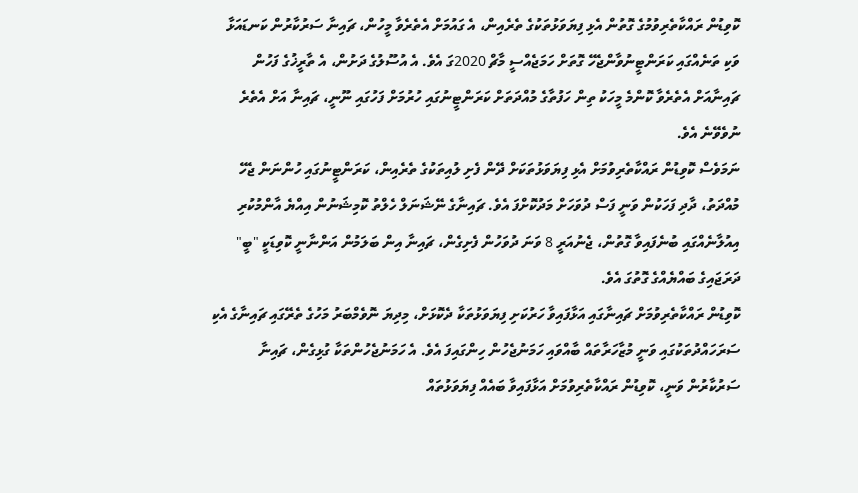ކޮވިޑުން ރައްކާތެރިވުމުގެ ގޮތުން އެޅި ފިޔަވަޅުތަކުގެ ތެރެއިން، އެ ގައުމަށް އެތެރެވާ މީހުން، ޗައިނާ ސަރުކާރުން ކަނޑައަޅާ ވަކި ތަނެއްގައި ކަރަންޓީނުވާންޖެހޭ ގޮތަށް ހަމަޖެއްސީ މާޗް 2020ގަ އެވެ. އެ އުސޫލުގެ ދަށުން، އެ ތާރީޚުގެ ފަހުން ޗައިނާއަށް އެތެރެވާ ކޮންމެ މީހަކު ތިން ހަފުތާގެ މުއްދަތަށް ކަރަންޓީނުގައި ހުރުމަށް ފަހުގައި ނޫނީ، ޗައިނާ އަށް އެތެރެ ނުވެވޭނެ އެވެ.
ނަމަވެސް ކޮވިޑުން ރައްކާތެރިވުމަށް އެޅި ފިޔަވަޅުތަކަށް ދޭން ފެށި ލުއިތަކުގެ ތެރެއިން، ކަރަންޓީނުގައި ހުންނަން ޖެހޭ މުއްދަތު، ދާދި ފަހަކުން ވަނީ ފަސް ދުވަހަށް މަދުކޮށްފަ އެވެ. ޗައިނާގެ ނޭޝަނަލް ހެލްތު ކޮމިޝަނުން އިއްޔެ އާންމުކުރި އިއުލާނެއްގައި ބުނެފައިވާ ގޮތުން، ޖެނުއަރީ 8 ވަނަ ދުވަހުން ފެށިގެން، ޗައިނާ އިން ބަލަމުން އަންނާނީ ކޮވިޑަކީ "ބީ" ދަރަޖައިގެ ބައްޔެއްގެ ގޮތުގަ އެވެ.
ކޮވިޑުން ރައްކާތެރިވުމަށް ޗައިނާގައި އަޅާފައިވާ ހަރުކަށި ފިޔަވަޅުތަކާ ދެކޮޅަށް، މިދިޔަ ނޮވެމްބަރު މަހުގެ ތެރޭގައި ޗައިނާގެ އެކި ސަރަހައްދުތަކުގައި ވަނީ މުޒާހަރާތައް ބާއްވައި ހަމަނުޖެހުން ހިންގައިފަ އެވެ. އެ ހަމަނުޖެހުންތަކާ ގުޅިގެން، ޗައިނާ ސަރުކާރުން ވަނީ، ކޮވިޑުން ރައްކާތެރިވުމަށް އަޅާފައިވާ ބައެއް ފިޔަވަޅުތައް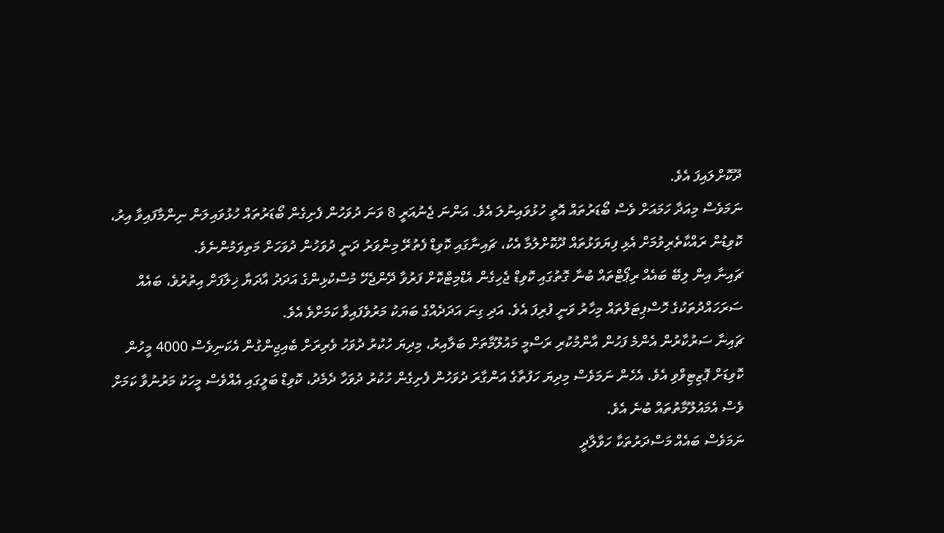ދޫކޮށްލައިފަ އެވެ.
ނަމަވެސް މިއަދާ ހަމައަށް ވެސް ބޯޑަރުތައް އޮތީ ހުޅުވައިނުލަ އެވެ. އަންނަ ޖެނުއަރީ 8 ވަނަ ދުވަހުން ފެށިގެން ބޯޑަރުތައް ހުޅުވައިލަން ނިންމާފައިވާ އިރު، ކޮވިޑުން ރައްކާތެރިވުމަށް އެޅި ފިޔަވަޅުތައް ދޫކޮށްލުމާ އެކު، ޗައިނާގައި ކޮވިޑް ފެތުރޭ މިންވަރު ދަނީ ދުވަހުން ދުވަހަށް މަތިވަމުންނެވެ.
ޗައިނާ އިން ލިބޭ ބައެއް ރިޕޯޓްތައް ބުނާ ގޮތުގައި ކޮވިޑް ޖެހިގެން އެޑްމިޓްކޮށް ފަރުވާ ދޭންޖެހޭ މުސްކުޅިންގެ އަދަދު އާދަޔާ ޚިލާފަށް އިތުރުވެ، ބައެއް ސަރަހައްދުތަކުގެ ހޮސްޕިޓަލްތައް މިހާރު ވަނީ ފުރިފަ އެވެ. އަދި ގިނަ އަދަދެއްގެ ބަޔަކު މަރުވެފައިވާ ކަމަށްވެ އެވެ.
ޗައިނާ ސަރުކާރުން އެންމެ ފަހުން އާންމުކުރި ރަސްމީ މައުލޫމާތަށް ބަލާއިރު، މިދިޔަ ހުކުރު ދުވަހު ވެރިރަށް ބެއިޖިންގުން އެކަނިވެސް 4000 މީހުން ކޮވިޑަށް ޕޮޒިޓިވްވި އެވެ. އެހެން ނަމަވެސް މިދިޔަ ހަފުތާގެ އަންގާރަ ދުވަހުން ފެށިގެން ހުކުރު ދުވަހާ ދެމެދު، ކޮވިޑް ބަލީގައި އެއްވެސް މީހަކު މަރުނުވާ ކަމަށް ވެސް އެމައުލޫމާތުތައް ބުނެ އެވެ.
ނަމަވެސް ބައެއް މަސްދަރުތަކާ ހަވާލާދީ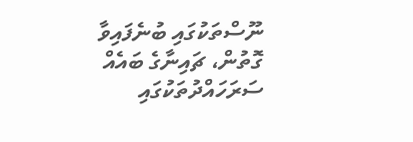ނޫސްތަކުގައި ބުނެފައިވާ ގޮތުން، ޗައިނާގެ ބައެއް ސަރަހައްދުތަކުގައި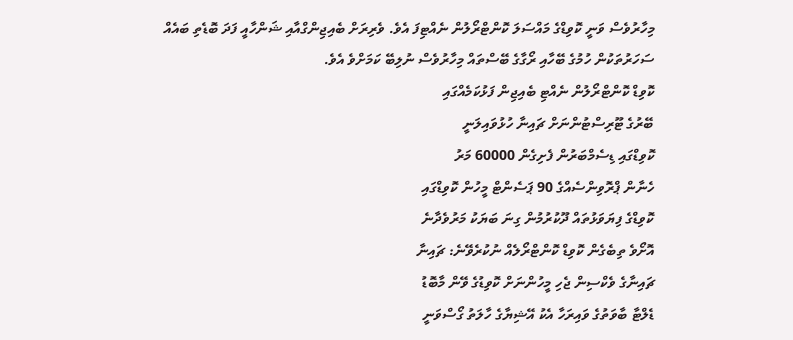މިހާރުވެސް ވަނީ ކޮވިޑްގެ މައްސަލަ ކޮންޓްރޯލުން ނެއްޓިފަ އެވެ. ވެރިރަށް ބެއިޖިންގްއާއި ޝަންހާއީ ފަދަ ބޮޑެތި ބައެއް ސަހަރުތަކުން ހުމުގެ ބޭހާއި ރޯގާގެ ބޭސްތައް މިހާރުވެސް ނުލިބޭ ކަމަށްވެ އެވެ.
ކޮވިޑް ކޮންޓްރޯލުން ނެއްޓި ބެއިޖިން ފަޅުކަމެއްގައި
ބޭރުގެ ޓޫރިސްޓުންނަށް ޗައިނާ ހުޅުވައިލަނީ
ކޮވިޑްގައި ޑިސެމްބަރުން ފެށިގެން 60000 މަރު
ހެނާން ޕްރޮވިންސެއްގެ 90 ޕަސެންޓް މީހުން ކޮވިޑްގައި
ކޮވިޑްގެ ފިޔަވަޅުތައް ދޫކުރުމުން ގިނަ ބަޔަކު މަރުވެދާނެ
އޮށޯވެ ތިބެގެން ކޮވިޑް ކޮންޓްރޯލެއް ނުކުރެވޭނެ: ޗައިނާ
ޗައިނާގެ ވެކްސިން ޖެހި މީހުންނަށް ކޮވިޑުގެ ވޭން މާބޮޑު
ޑެލްޓާ ބާވަތުގެ ވައިރަހާ އެކު އޭޝިޔާގެ ހާލަތު ގޯސްވަނީ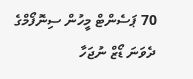70 ޕަސެންޓް މީހުން ސިނޮފޯމްގެ ދެވަނަ ޑޯޒް ނުޖަހާ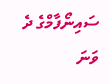ސައިނޯފާމްގެ ދެ ވަނަ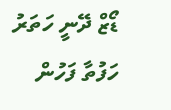ޑޯޒް ދޭނީ ހަތަރު ހަފުތާ ފަހުން